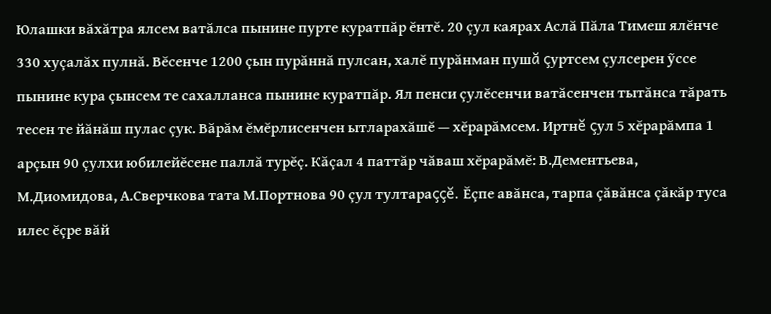Юлашки вăхăтра ялсем ватăлса пынине пурте куратпăр ĕнтĕ. 20 çул каярах Аслă Пăла Тимеш ялĕнче 330 хуçалăх пулнă. Вĕсенче 1200 çын пурăннă пулсан, халĕ пурăнман пушă çуртсем çулсерен ỹссе пынине кура çынсем те сахалланса пынине куратпăр. Ял пенси çулĕсенчи ватăсенчен тытăнса тăрать тесен те йăнăш пулас çук. Вăрăм ĕмĕрлисенчен ытларахăшĕ — хĕрарăмсем. Иртнĕ çул 5 хĕрарăмпа 1 арçын 90 çулхи юбилейĕсене паллă турĕç. Кăçал 4 паттăр чăваш хĕрарăмĕ: В.Дементьева, М.Диомидова, А.Сверчкова тата М.Портнова 90 çул тултараççĕ. Ĕçпе авăнса, тарпа çăвăнса çăкăр туса илес ĕçре вăй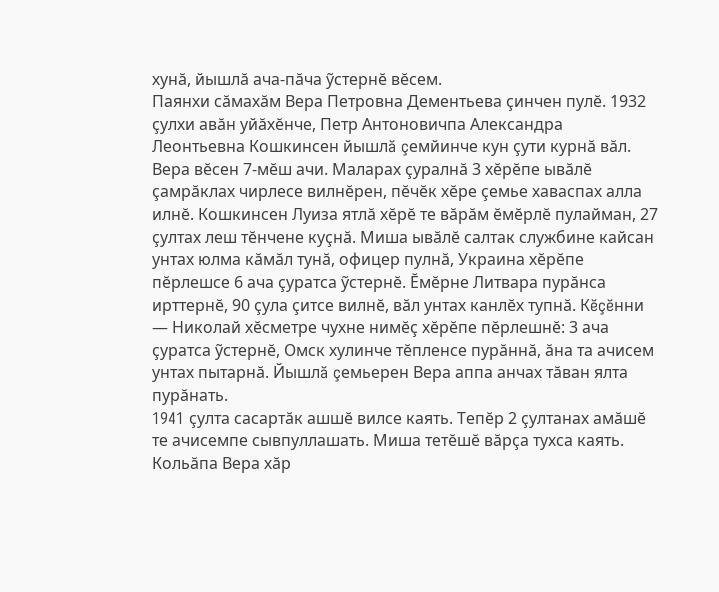хунă, йышлă ача-пăча ỹстернĕ вĕсем.
Паянхи сăмахăм Вера Петровна Дементьева çинчен пулĕ. 1932 çулхи авăн уйăхĕнче, Петр Антоновичпа Александра Леонтьевна Кошкинсен йышлă çемйинче кун çути курнă вăл. Вера вĕсен 7-мĕш ачи. Маларах çуралнă 3 хĕрĕпе ывăлĕ çамрăклах чирлесе вилнĕрен, пĕчĕк хĕре çемье хаваспах алла илнĕ. Кошкинсен Луиза ятлă хĕрĕ те вăрăм ĕмĕрлĕ пулайман, 27 çултах леш тĕнчене куçнă. Миша ывăлĕ салтак службине кайсан унтах юлма кăмăл тунă, офицер пулнă, Украина хĕрĕпе пĕрлешсе 6 ача çуратса ỹстернĕ. Ĕмĕрне Литвара пурăнса ирттернĕ, 90 çула çитсе вилнĕ, вăл унтах канлĕх тупнă. Кĕçĕнни — Николай хĕсметре чухне нимĕç хĕрĕпе пĕрлешнĕ: 3 ача çуратса ỹстернĕ, Омск хулинче тĕпленсе пурăннă, ăна та ачисем унтах пытарнă. Йышлă çемьерен Вера аппа анчах тăван ялта пурăнать.
1941 çулта сасартăк ашшĕ вилсе каять. Тепĕр 2 çултанах амăшĕ те ачисемпе сывпуллашать. Миша тетĕшĕ вăрçа тухса каять. Кольăпа Вера хăр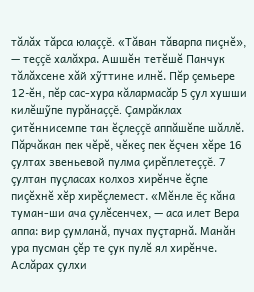тăлăх тăрса юлаççĕ. «Тăван тăварпа пиçнĕ», — теççĕ халăхра. Ашшĕн тетĕшĕ Панчук тăлăхсене хăй хỹттине илнĕ. Пĕр çемьере 12-ĕн, пĕр сас-хура кăлармасăр 5 çул хушши килĕшỹпе пурăнаççĕ. Çамрăклах çитĕннисемпе тан ĕçлеççĕ аппăшĕпе шăллĕ.
Пăрчăкан пек чĕрĕ, чĕкеç пек ĕçчен хĕре 16 çултах звеньевой пулма çирĕплетеççĕ. 7 çултан пуçласах колхоз хирĕнче ĕçпе пиçĕхнĕ хĕр хирĕçлемест. «Мĕнле ĕç кăна туман-ши ача çулĕсенчех, — аса илет Вера аппа: вир çумланă, пучах пуçтарнă. Манăн ура пусман çĕр те çук пулĕ ял хирĕнче. Аслăрах çулхи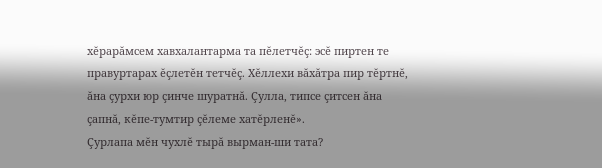хĕрарăмсем хавхалантарма та пĕлетчĕç: эсĕ пиртен те правуртарах ĕçлетĕн тетчĕç. Хĕллехи вăхăтра пир тĕртнĕ, ăна çурхи юр çинче шуратнă. Çулла, типсе çитсен ăна çапнă, кĕпе-тумтир çĕлеме хатĕрленĕ».
Çурлапа мĕн чухлĕ тырă вырман-ши тата?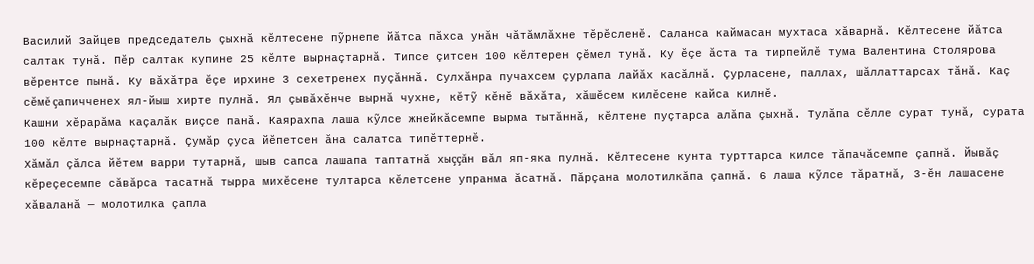Василий Зайцев председатель çыхнă кĕлтесене пỹрнепе йăтса пăхса унăн чăтăмлăхне тĕрĕсленĕ. Саланса каймасан мухтаса хăварнă. Кĕлтесене йăтса салтак тунă. Пĕр салтак купине 25 кĕлте вырнаçтарнă. Типсе çитсен 100 кĕлтерен çĕмел тунă. Ку ĕçе ăста та тирпейлĕ тума Валентина Столярова вĕрентсе пынă. Ку вăхăтра ĕçе ирхине 3 сехетренех пуçăннă. Сулхăнра пучахсем çурлапа лайăх касăлнă. Çурласене, паллах, шăллаттарсах тăнă. Каç сĕмĕ çапичченех ял-йыш хирте пулнă. Ял çывăхĕнче вырнă чухне, кĕтỹ кĕнĕ вăхăта, хăшĕсем килĕсене кайса килнĕ.
Кашни хĕрарăма каçалăк виçсе панă. Каярахпа лаша кỹлсе жнейкăсемпе вырма тытăннă, кĕлтене пуçтарса алăпа çыхнă. Тулăпа сĕлле сурат тунă, сурата 100 кĕлте вырнаçтарнă. Çумăр çуса йĕпетсен ăна салатса типĕттернĕ.
Хăмăл çăлса йĕтем варри тутарнă, шыв сапса лашапа таптатнă хыççăн вăл яп-яка пулнă. Кĕлтесене кунта турттарса килсе тăпачăсемпе çапнă. Йывăç кĕреçесемпе сăвăрса тасатнă тырра михĕсене тултарса кĕлетсене упранма ăсатнă. Пăрçана молотилкăпа çапнă. 6 лаша кỹлсе тăратнă, 3-ĕн лашасене хăваланă — молотилка çапла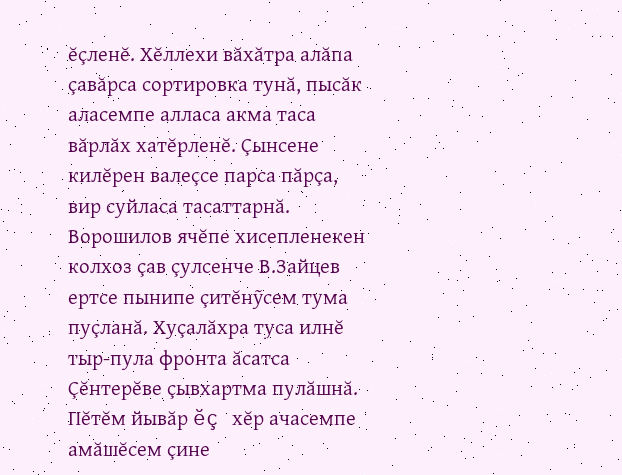ĕçленĕ. Хĕллехи вăхăтра алăпа çавăрса сортировка тунă, пысăк аласемпе алласа акма таса вăрлăх хатĕрленĕ. Çынсене килĕрен валеçсе парса пăрçа, вир суйласа тасаттарнă. Ворошилов ячĕпе хисепленекен колхоз çав çулсенче В.Зайцев ертсе пынипе çитĕнỹсем тума пуçланă. Хуçалăхра туса илнĕ тыр-пула фронта ăсатса Çĕнтерĕве çывхартма пулăшнă. Пĕтĕм йывăр ĕç хĕр ачасемпе амăшĕсем çине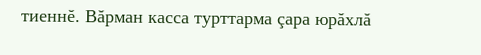тиеннĕ. Вăрман касса турттарма çара юрăхлă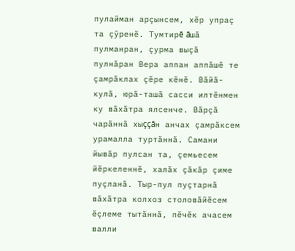пулайман арçынсем, хĕр упраç та çỹренĕ. Тумтирĕ ăшă пулманран, çурма выçă пулнăран Вера аппан аппăшĕ те çамрăклах çĕре кĕнĕ. Вăйă-кулă, юрă-ташă сасси илтĕнмен ку вăхăтра ялсенче. Вăрçă чарăннă хыççăн анчах çамрăксем урамалла туртăннă. Самани йывăр пулсан та, çемьесем йĕркеленнĕ, халăх çăкăр çиме пуçланă. Тыр-пул пуçтарнă вăхăтра колхоз столовăйĕсем ĕçлеме тытăннă, пĕчĕк ачасем валли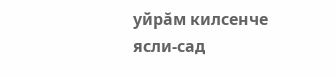уйрăм килсенче ясли-сад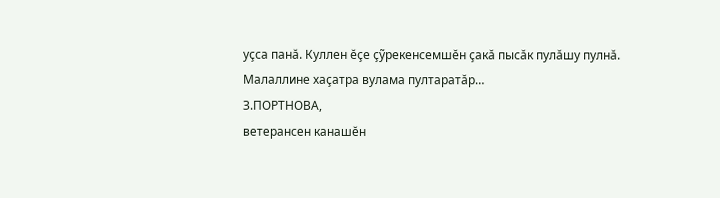уçса панă. Куллен ĕçе çỹрекенсемшĕн çакă пысăк пулăшу пулнă.
Малаллине хаçатра вулама пултаратăр…
З.ПОРТНОВА,
ветерансен канашĕн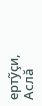ертỹçи,
Аслă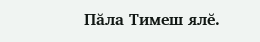Пăла Тимеш ялĕ.